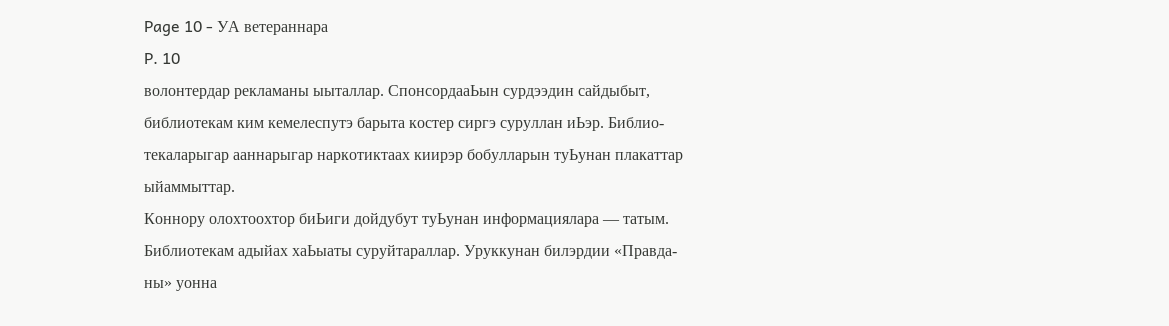Page 10 - УА ветераннара
P. 10
волонтердар рекламаны ыыталлар. СпонсордааЬын сурдээдин сайдыбыт,
библиотекам ким кемелеспутэ барыта костер сиргэ суруллан иЬэр. Библио-
текаларыгар ааннарыгар наркотиктаах киирэр бобулларын туЬунан плакаттар
ыйаммыттар.
Коннору олохтоохтор биЬиги дойдубут туЬунан информациялара — татым.
Библиотекам адыйах хаЬыаты суруйтараллар. Уруккунан билэрдии «Правда-
ны» уонна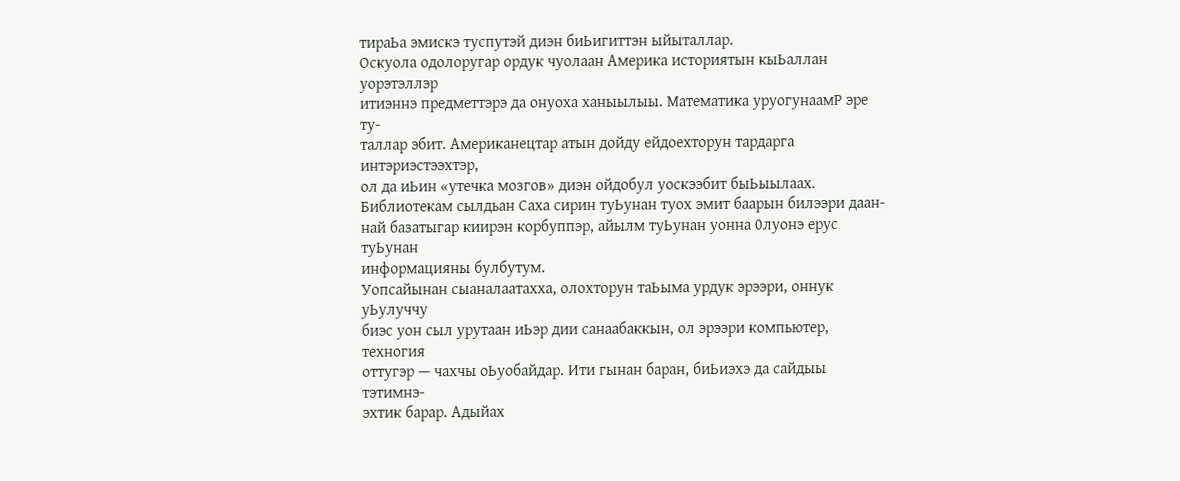тираЬа эмискэ туспутэй диэн биЬигиттэн ыйыталлар.
Оскуола одолоругар ордук чуолаан Америка историятын кыЬаллан уорэтэллэр
итиэннэ предметтэрэ да онуоха ханыылыы. Математика уруогунаамР эре ту-
таллар эбит. Американецтар атын дойду ейдоехторун тардарга интэриэстээхтэр,
ол да иЬин «утечка мозгов» диэн ойдобул уоскээбит быЬыылаах.
Библиотекам сылдьан Саха сирин туЬунан туох эмит баарын билээри даан-
най базатыгар киирэн корбуппэр, айылм туЬунан уонна 0луонэ ерус туЬунан
информацияны булбутум.
Уопсайынан сыаналаатахха, олохторун таЬыма урдук эрээри, оннук уЬулуччу
биэс уон сыл урутаан иЬэр дии санаабаккын, ол эрээри компьютер, техногия
оттугэр — чахчы оЬуобайдар. Ити гынан баран, биЬиэхэ да сайдыы тэтимнэ-
эхтик барар. Адыйах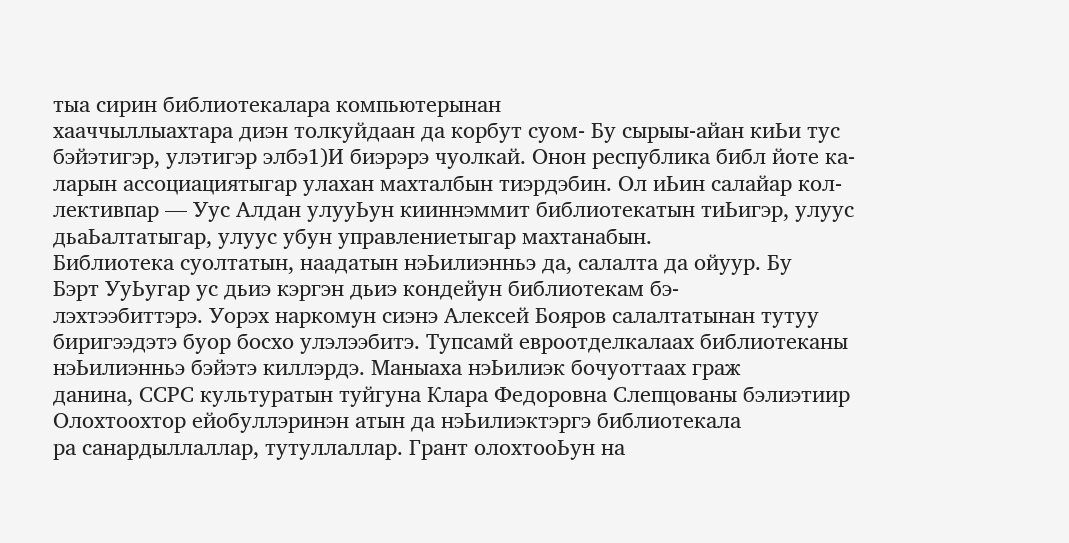тыа сирин библиотекалара компьютерынан
хааччыллыахтара диэн толкуйдаан да корбут суом- Бу сырыы-айан киЬи тус
бэйэтигэр, улэтигэр элбэ1)И биэрэрэ чуолкай. Онон республика библ йоте ка-
ларын ассоциациятыгар улахан махталбын тиэрдэбин. Ол иЬин салайар кол-
лективпар — Уус Алдан улууЬун кииннэммит библиотекатын тиЬигэр, улуус
дьаЬалтатыгар, улуус убун управлениетыгар махтанабын.
Библиотека суолтатын, наадатын нэЬилиэнньэ да, салалта да ойуур. Бу
Бэрт УуЬугар ус дьиэ кэргэн дьиэ кондейун библиотекам бэ-
лэхтээбиттэрэ. Уорэх наркомун сиэнэ Алексей Бояров салалтатынан тутуу
биригээдэтэ буор босхо улэлээбитэ. Тупсамй евроотделкалаах библиотеканы
нэЬилиэнньэ бэйэтэ киллэрдэ. Маныаха нэЬилиэк бочуоттаах граж
данина, ССРС культуратын туйгуна Клара Федоровна Слепцованы бэлиэтиир
Олохтоохтор ейобуллэринэн атын да нэЬилиэктэргэ библиотекала
ра санардыллаллар, тутуллаллар. Грант олохтооЬун на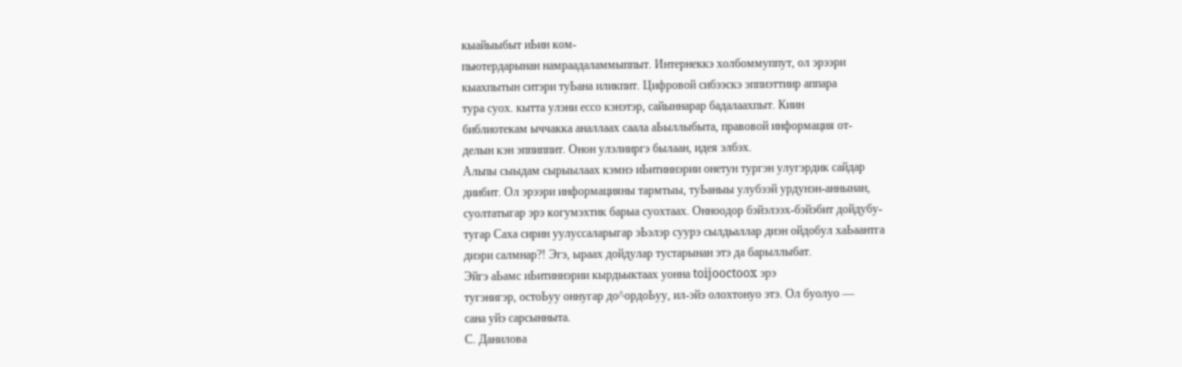кыайыыбыт иЬин ком-
пьютердарынан намраадаламмыппыт. Интернеккэ холбоммуппут, ол эрээри
кыахпытын ситэри туЬана иликпит. Цифровой сибээскэ эппиэттиир аппара
тура суох. кытта улэни ессо кэнэтэр, сайыннарар бадалаахпыт. Киин
библиотекам ыччакка аналлаах саала аЬыллыбыта, правовой информация от-
делын кэн эппиппит. Онон улэлииргэ былаан, идея элбэх.
Альпы сыыдам сырыылаах кэмнэ иЬитиннэрии онетун тургэн улугэрдик сайдар
диибит. Ол эрээри информацияны тармтыы, туЬаныы улубээй урдунэн-аннынан,
суолтатыгар эрэ когумэхтик барыа суохтаах. Онноодор бэйэлээх-бэйэбит дойдубу-
тугар Саха сирин уулуссаларыгар эЬэлэр суурэ сылдьаллар диэн ойдобул хаЬаантга
диэри салмнар?! Эгэ, ыраах дойдулар тустарынан этэ да барыллыбат.
Эйгэ аЬамс иЬитиннэрии кырдьыктаах уонна toijooctoox эрэ
тугэнигэр, остоЬуу оннугар до^ордоЬуу, ил-эйэ олохтонуо этэ. Ол буолуо —
сана уйэ сарсынныта.
С. Данилова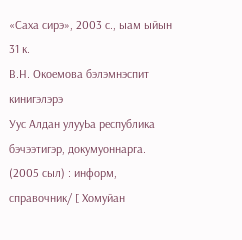«Саха сирэ», 2003 с., ыам ыйын 31 к.
В.Н. Окоемова бэлэмнэспит кинигэлэрэ
Уус Алдан улууЬа республика бэчээтигэр, докумуоннарга. (2005 сыл) : информ,
справочник/ [ Хомуйан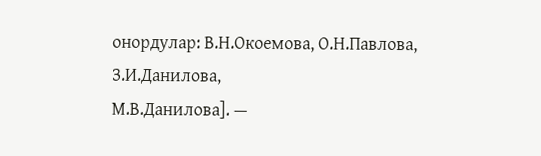онордулар: В.Н.Окоемова, О.Н.Павлова, З.И.Данилова,
М.В.Данилова]. —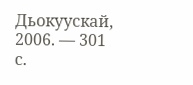Дьокуускай, 2006. — 301 с.